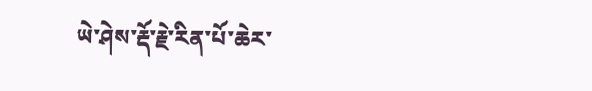ཡེ་ཤེས་རྡོ་རྗེ་རིན་པོ་ཆེར་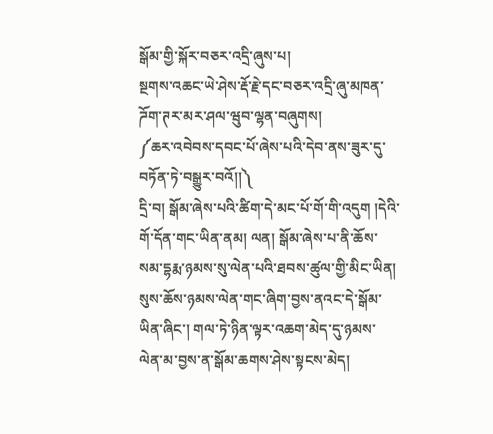སྒོམ་གྱི་སྐོར་བཅར་འདྲི་ཞུས་པ།
སྔགས་འཆང་ཡེ་ཤེས་རྡོ་རྗེ་དང་བཅར་འདྲི་ཞུ་མཁན་ཌོག་ཊར་མར་ཤལ་ཝུབ་ལྷན་བཞུགས།
༼ཆར་འབེབས་དབང་པོ་ཞེས་པའི་དེབ་ནས་ཟུར་དུ་བཏོན་ཏེ་བསྒྱུར་བའོ།།༽
དྲི་བ། སྒོམ་ཞེས་པའི་ཚིག་དེ་མང་པོ་གོ་གི་འདུག །དེའི་གོ་དོན་གང་ཡིན་ནམ། ལན། སྒོམ་ཞེས་པ་ནི་ཆོས་སམ་དྷརྨ་ཉམས་སུ་ལེན་པའི་ཐབས་ཚུལ་གྱི་མིང་ཡིན། སུས་ཆོས་ཉམས་ལེན་གང་ཞིག་བྱས་ནའང་དེ་སྒོམ་ཡིན་ཞིང་། གལ་ཏེ་ཉིན་ལྟར་འཆག་མེད་དུ་ཉམས་ལེན་མ་བྱས་ན་སྒོམ་ཆགས་ཤེས་སྟངས་མེད།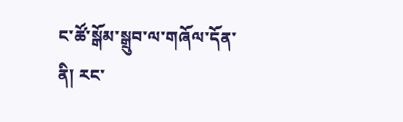ང་ཚོ་སྒོམ་སྒྲུབ་ལ་གཞོལ་དོན་ནི། རང་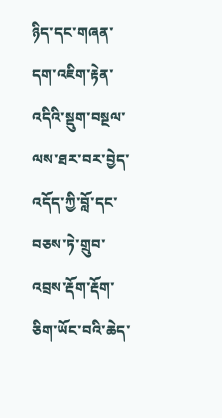ཉིད་དང་གཞན་དག་འཇིག་རྟེན་འདིའི་སྡུག་བསྔལ་ལས་ཐར་བར་བྱེད་འདོད་ཀྱི་བློ་དང་བཅས་ཏེ་གྲུབ་འབྲས་རྡོག་རྡོག་ཅིག་ཡོང་བའི་ཆེད་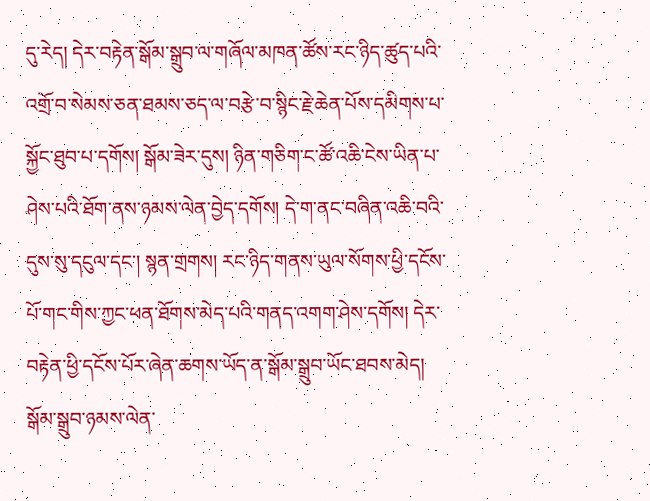དུ་རེད། དེར་བརྟེན་སྒོམ་སྒྲུབ་ལ་གཞོལ་མཁན་ཚོས་རང་ཉིད་ཚུད་པའི་འགྲོ་བ་སེམས་ཅན་ཐམས་ཅད་ལ་བརྩེ་བ་སྙིང་རྗེ་ཆེན་པོས་དམིགས་པ་སྐྱོང་ཐུབ་པ་དགོས། སྒོམ་ཟེར་དུས། ཉིན་གཅིག་ང་ཚོ་འཆི་ངེས་ཡིན་པ་ཤེས་པའི་ཐོག་ནས་ཉམས་ལེན་བྱེད་དགོས། དེ་ག་ནང་བཞིན་འཆི་བའི་དུས་སུ་དངུལ་དང་། སྙན་གྲགས། རང་ཉིད་གནས་ཡུལ་སོགས་ཕྱི་དངོས་པོ་གང་གིས་ཀྱང་ཕན་ཐོགས་མེད་པའི་གནད་འགག་ཤེས་དགོས། དེར་བརྟེན་ཕྱི་དངོས་པོར་ཞེན་ཆགས་ཡོད་ན་སྒོམ་སྒྲུབ་ཡོང་ཐབས་མེད། སྒོམ་སྒྲུབ་ཉམས་ལེན་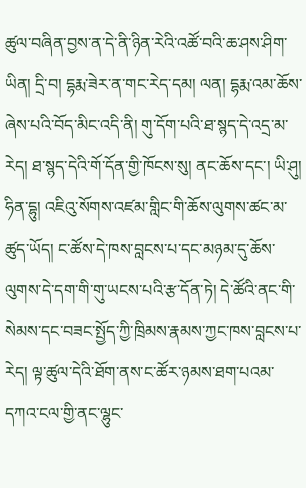ཚུལ་བཞིན་བྱས་ན་དེ་ནི་ཉིན་རེའི་འཚོ་བའི་ཆ་ཤས་ཤིག་ཡིན། དྲི་བ། དྷརྨ་ཟེར་ན་གང་རེད་དམ། ལན། དྷརྨ་འམ་ཆོས་ཞེས་པའི་བོད་མིང་འདི་ནི། གུ་དོག་པའི་ཐ་སྙད་དེ་འདྲ་མ་རེད། ཐ་སྙད་དེའི་གོ་དོན་གྱི་ཁོངས་སུ། ནང་ཆོས་དང་། ཡི་ཤུ། ཧིན་དྷུ། འཇིའུ་སོགས་འཛམ་གླིང་གི་ཆོས་ལུགས་ཚང་མ་ཚུད་ཡོད། ང་ཚོས་དེ་ཁས་བླངས་པ་དང་མཉམ་དུ་ཆོས་ལུགས་དེ་དག་གི་གུ་ཡངས་པའི་རྩ་དོན་ཏེ། དེ་ཚོའི་ནང་གི་སེམས་དང་བཟང་སྤྱོད་ཀྱི་ཁྲིམས་རྣམས་ཀྱང་ཁས་བླངས་པ་རེད། ལྟ་ཚུལ་དེའི་ཐོག་ནས་ང་ཚོར་ཉམས་ཐག་པའམ་དཀའ་ངལ་གྱི་ནང་ལྷུང་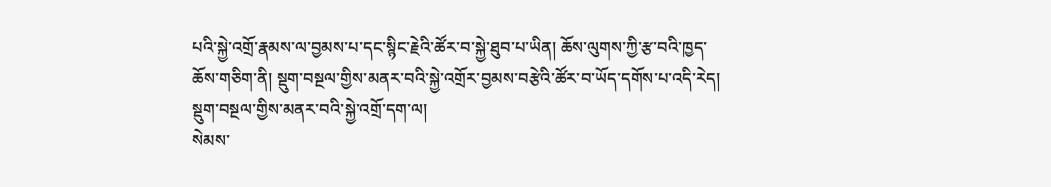པའི་སྐྱེ་འགྲོ་རྣམས་ལ་བྱམས་པ་དང་སྙིང་རྗེའི་ཚོར་བ་སྐྱེ་ཐུབ་པ་ཡིན། ཆོས་ལུགས་ཀྱི་རྩ་བའི་ཁྱད་ཆོས་གཅིག་ནི། སྡུག་བསྔལ་གྱིས་མནར་བའི་སྐྱེ་འགྲོར་བྱམས་བརྩེའི་ཚོར་བ་ཡོད་དགོས་པ་འདི་རེད། སྡུག་བསྔལ་གྱིས་མནར་བའི་སྐྱེ་འགྲོ་དག་ལ།
སེམས་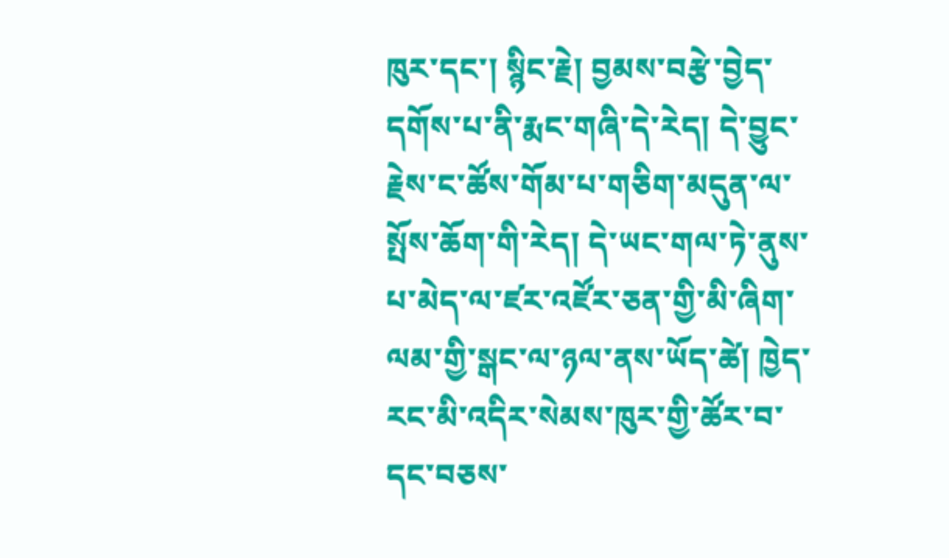ཁུར་དང་། སྙིང་རྗེ། བྱམས་བརྩེ་བྱེད་དགོས་པ་ནི་རྨང་གཞི་དེ་རེད། དེ་བྱུང་རྗེས་ང་ཚོས་གོམ་པ་གཅིག་མདུན་ལ་སྤོས་ཆོག་གི་རེད། དེ་ཡང་གལ་ཏེ་ནུས་པ་མེད་ལ་ཛར་འཛོར་ཅན་གྱི་མི་ཞིག་ལམ་གྱི་སྒང་ལ་ཉལ་ནས་ཡོད་ཚེ། ཁྱེད་རང་མི་འདིར་སེམས་ཁུར་གྱི་ཚོར་བ་དང་བཅས་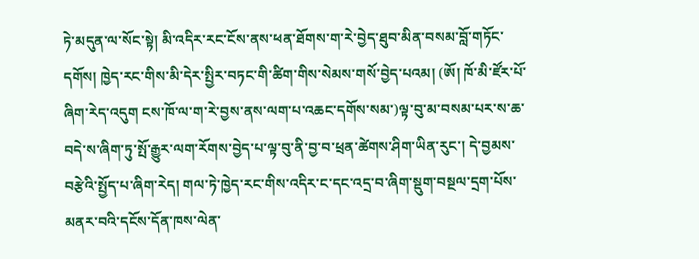ཏེ་མདུན་ལ་སོང་སྟེ། མི་འདིར་རང་ངོས་ནས་ཕན་ཐོགས་ག་རེ་བྱེད་ཐུབ་མིན་བསམ་བློ་གཏོང་དགོས། ཁྱེད་རང་གིས་མི་དེར་སྤྱིར་བཏང་གི་ཚིག་གིས་སེམས་གསོ་བྱེད་པའམ། (ཨོ། ཁོ་མི་ཛོར་པོ་ཞིག་རེད་འདུག ངས་ཁོ་ལ་ག་རེ་བྱས་ནས་ལག་པ་འཆང་དགོས་སམ་)ལྟ་བུ་མ་བསམ་པར་ས་ཆ་བདེ་ས་ཞིག་ཏུ་སྤོ་རྒྱུར་ལག་རོགས་བྱེད་པ་ལྟ་བུ་ནི་བྱ་བ་ཕྲན་ཚེགས་ཤིག་ཡིན་རུང་། དེ་བྱམས་བརྩེའི་སྤྱོད་པ་ཞིག་རེད། གལ་ཏེ་ཁྱེད་རང་གིས་འདིར་ང་དང་འདྲ་བ་ཞིག་སྡུག་བསྔལ་དྲག་པོས་མནར་བའི་དངོས་དོན་ཁས་ལེན་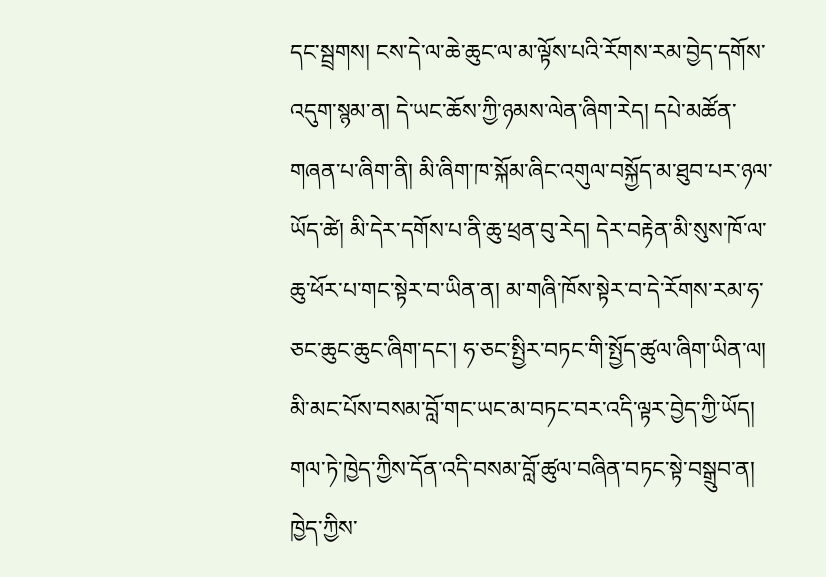དང་སྦྲགས། ངས་དེ་ལ་ཆེ་ཆུང་ལ་མ་ལྟོས་པའི་རོགས་རམ་བྱེད་དགོས་འདུག་སྙམ་ན། དེ་ཡང་ཆོས་ཀྱི་ཉམས་ལེན་ཞིག་རེད། དཔེ་མཚོན་གཞན་པ་ཞིག་ནི། མི་ཞིག་ཁ་སྐོམ་ཞིང་འགུལ་བསྐྱོད་མ་ཐུབ་པར་ཉལ་ཡོད་ཚེ། མི་དེར་དགོས་པ་ནི་ཆུ་ཕྲན་བུ་རེད། དེར་བརྟེན་མི་སུས་ཁོ་ལ་ཆུ་ཕོར་པ་གང་སྟེར་བ་ཡིན་ན། མ་གཞི་ཁོས་སྟེར་བ་དེ་རོགས་རམ་ཧ་ཅང་ཆུང་ཆུང་ཞིག་དང་། ཧ་ཅང་སྤྱིར་བཏང་གི་སྤྱོད་ཚུལ་ཞིག་ཡིན་ལ། མི་མང་པོས་བསམ་བློ་གང་ཡང་མ་བཏང་བར་འདི་ལྟར་བྱེད་ཀྱི་ཡོད། གལ་ཏེ་ཁྱེད་ཀྱིས་དོན་འདི་བསམ་བློ་ཚུལ་བཞིན་བཏང་སྟེ་བསྒྲུབ་ན། ཁྱེད་ཀྱིས་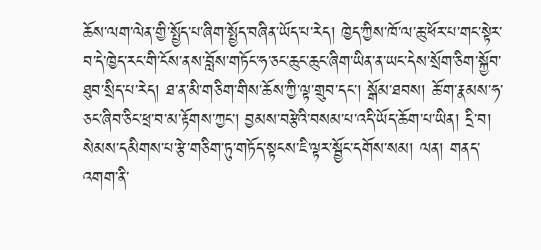ཆོས་ལག་ལེན་གྱི་སྤྱོད་པ་ཞིག་སྤྱོད་བཞིན་ཡོད་པ་རེད། ཁྱེད་ཀྱིས་ཁོ་ལ་ཆུ་ཕོར་པ་གང་སྟེར་བ་དེ་ཁྱེད་རང་གི་ངོས་ནས་བློས་གཏོང་ཧ་ཅང་ཆུང་ཆུང་ཞིག་ཡིན་ན་ཡང་དེས་སྲོག་ཅིག་སྐྱོབ་ཐུབ་སྲིད་པ་རེད། ཐ་ན་མི་གཅིག་གིས་ཆོས་ཀྱི་ལྟ་གྲུབ་དང་། སྒོམ་ཐབས། ཆོ་ག་རྣམས་ཧ་ཅང་ཞིབ་ཅིང་ཕྲ་བ་མ་རྟོགས་ཀྱང་། བྱམས་བརྩེའི་བསམ་པ་འདི་ཡོད་ཆོག་པ་ཡིན། དྲི་བ། སེམས་དམིགས་པ་རྩེ་གཅིག་ཏུ་གཏོད་སྟངས་ཇི་ལྟར་སྦྱོང་དགོས་སམ། ལན། གནད་འགག་ནི་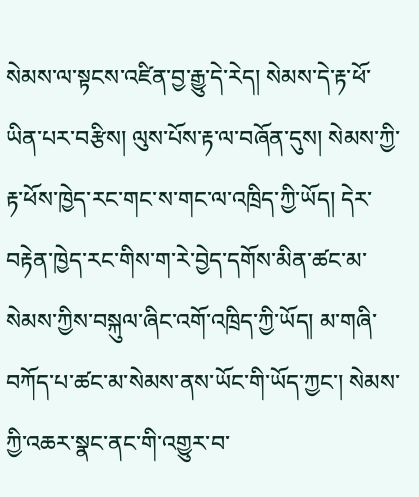སེམས་ལ་སྟངས་འཛིན་བྱ་རྒྱུ་དེ་རེད། སེམས་དེ་རྟ་ཕོ་ཡིན་པར་བརྩིས། ལུས་པོས་རྟ་ལ་བཞོན་དུས། སེམས་ཀྱི་རྟ་ཕོས་ཁྱེད་རང་གང་ས་གང་ལ་འཁྲིད་ཀྱི་ཡོད། དེར་བརྟེན་ཁྱེད་རང་གིས་ག་རེ་བྱེད་དགོས་མིན་ཚང་མ་སེམས་ཀྱིས་བསྐུལ་ཞིང་འགོ་འཁྲིད་ཀྱི་ཡོད། མ་གཞི་བཀོད་པ་ཚང་མ་སེམས་ནས་ཡོང་གི་ཡོད་ཀྱང་། སེམས་ཀྱི་འཆར་སྣང་ནང་གི་འགྱུར་བ་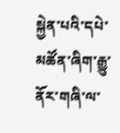སྐྱེན་པའི་དཔེ་མཚོན་ཞིག་རྒྱུ་ནོར་གཞི་ལ་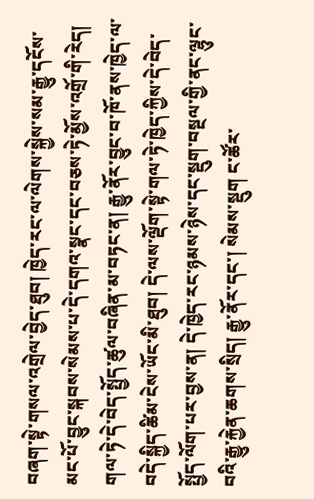བཞག་སྟེ་གསལ་འགྲེལ་བྱེད་ཐུབ། ཁྱེད་རང་ལ་ལེགས་སྐྱེས་སམ་རྒྱུ་དངོས་མང་པོ་བྱུང་སྐབས་སེམས་པ་དེ་དགའ་སྣང་དང་བཅས་ཏེ་མྱོས་འགྲོ་གི་རེད། གལ་ཏེ་དེ་བེད་སྤྱོད་ཚུལ་བཞིན་མ་བཏང་ན། རྒྱུ་ནོར་བྱུང་བ་ཁོ་ནས་ཁྱེད་ལ་བདེ་སྐྱིད་ཚིམ་ངེས་ཡོང་མི་ཐུབ། དེ་ལས་ལྡོག་སྟེ་གལ་ཏེ་ཁྱེད་ཀྱིས་དེ་བེད་སྤྱོད་ལོག་པར་བྱས་ན། དེ་ཁྱེད་རང་ཉམས་ཉེས་དང་སྡུག་བསྔལ་གྱི་ནང་ལྷུང་བའི་རྒྱུ་རྐྱེན་ཆགས་སྲིད། རྒྱུ་ནོར་དང་། སེམས་སྡུག ང་ཚོར་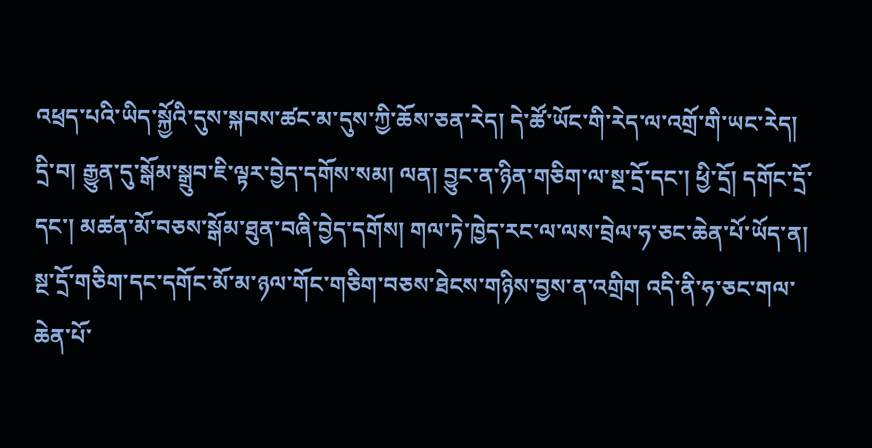འཕྲད་པའི་ཡིད་སྐྱོའི་དུས་སྐབས་ཚང་མ་དུས་ཀྱི་ཆོས་ཅན་རེད། དེ་ཚོ་ཡོང་གི་རེད་ལ་འགྲོ་གི་ཡང་རེད། དྲི་བ། རྒྱུན་དུ་སྒོམ་སྒྲུབ་ཇི་ལྟར་བྱེད་དགོས་སམ། ལན། བྱུང་ན་ཉིན་གཅིག་ལ་སྔ་དྲོ་དང་། ཕྱི་དྲོ། དགོང་དྲོ་དང་། མཚན་མོ་བཅས་སྒོམ་ཐུན་བཞི་བྱེད་དགོས། གལ་ཏེ་ཁྱེད་རང་ལ་ལས་བྲེལ་ཧ་ཅང་ཆེན་པོ་ཡོད་ན། སྔ་དྲོ་གཅིག་དང་དགོང་མོ་མ་ཉལ་གོང་གཅིག་བཅས་ཐེངས་གཉིས་བྱས་ན་འགྲིག འདི་ནི་ཧ་ཅང་གལ་ཆེན་པོ་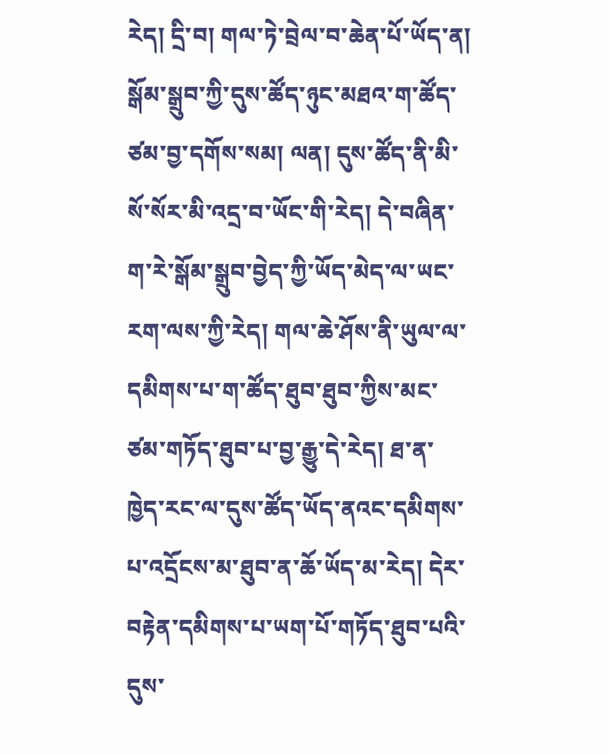རེད། དྲི་བ། གལ་ཏེ་བྲེལ་བ་ཆེན་པོ་ཡོད་ན། སྒོམ་སྒྲུབ་ཀྱི་དུས་ཚོད་ཉུང་མཐའ་ག་ཚོད་ཙམ་བྱ་དགོས་སམ། ལན། དུས་ཚོད་ནི་མི་སོ་སོར་མི་འདྲ་བ་ཡོང་གི་རེད། དེ་བཞིན་ག་རེ་སྒོམ་སྒྲུབ་བྱེད་ཀྱི་ཡོད་མེད་ལ་ཡང་རག་ལས་ཀྱི་རེད། གལ་ཆེ་ཤོས་ནི་ཡུལ་ལ་དམིགས་པ་ག་ཚོད་ཐུབ་ཐུབ་ཀྱིས་མང་ཙམ་གཏོད་ཐུབ་པ་བྱ་རྒྱུ་དེ་རེད། ཐ་ན་ཁྱེད་རང་ལ་དུས་ཚོད་ཡོད་ནའང་དམིགས་པ་འདྲོངས་མ་ཐུབ་ན་ཆོ་ཡོད་མ་རེད། དེར་བརྟེན་དམིགས་པ་ཡག་པོ་གཏོད་ཐུབ་པའི་དུས་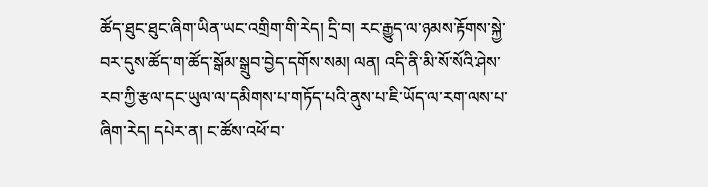ཚོད་ཐུང་ཐུང་ཞིག་ཡིན་ཡང་འགྲིག་གི་རེད། དྲི་བ། རང་རྒྱུད་ལ་ཉམས་རྟོགས་སྐྱེ་བར་དུས་ཚོད་ག་ཚོད་སྒོམ་སྒྲུབ་བྱེད་དགོས་སམ། ལན། འདི་ནི་མི་སོ་སོའི་ཤེས་རབ་ཀྱི་རྩལ་དང་ཡུལ་ལ་དམིགས་པ་གཏོད་པའི་ནུས་པ་ཇི་ཡོད་ལ་རག་ལས་པ་ཞིག་རེད། དཔེར་ན། ང་ཚོས་འཕོ་བ་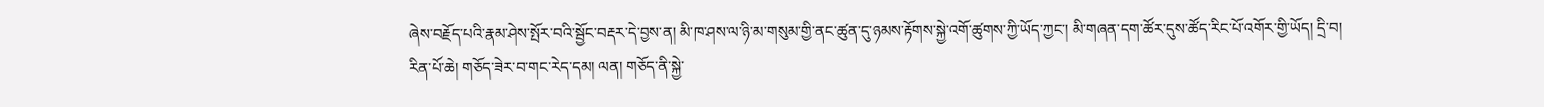ཞེས་བརྗོད་པའི་རྣམ་ཤེས་སྤོར་བའི་སྦྱོང་བརྡར་དེ་བྱས་ན། མི་ཁ་ཤས་ལ་ཉི་མ་གསུམ་གྱི་ནང་ཚུན་དུ་ཉམས་རྟོགས་སྐྱེ་འགོ་ཚུགས་ཀྱི་ཡོད་ཀྱང་། མི་གཞན་དག་ཚོར་དུས་ཚོད་རིང་པོ་འགོར་གྱི་ཡོད། དྲི་བ། རིན་པོ་ཆེ། གཅོད་ཟེར་བ་གང་རེད་དམ། ལན། གཅོད་ནི་སྐྱེ་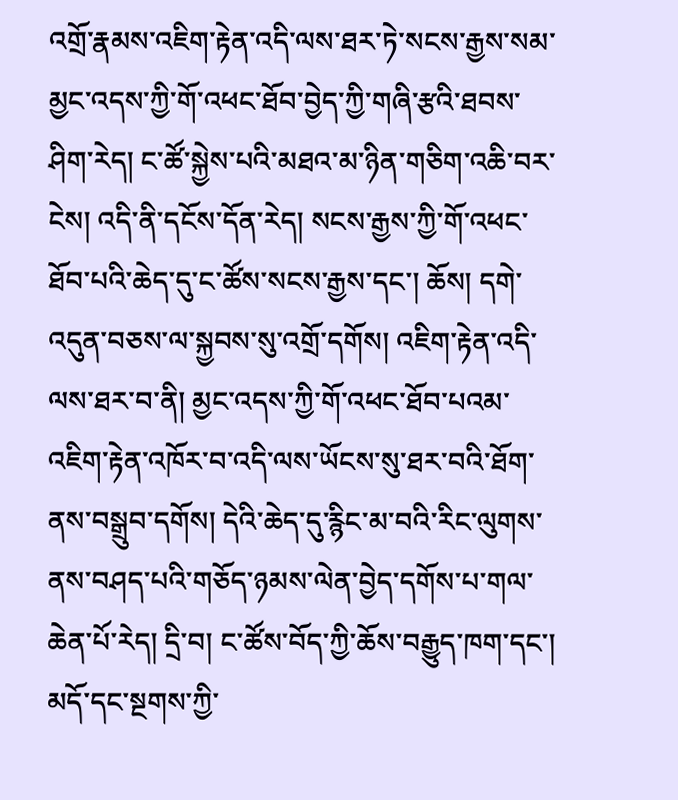འགྲོ་རྣམས་འཇིག་རྟེན་འདི་ལས་ཐར་ཏེ་སངས་རྒྱས་སམ་མྱང་འདས་ཀྱི་གོ་འཕང་ཐོབ་བྱེད་ཀྱི་གཞི་རྩའི་ཐབས་ཤིག་རེད། ང་ཚོ་སྐྱེས་པའི་མཐའ་མ་ཉིན་གཅིག་འཆི་བར་ངེས། འདི་ནི་དངོས་དོན་རེད། སངས་རྒྱས་ཀྱི་གོ་འཕང་ཐོབ་པའི་ཆེད་དུ་ང་ཚོས་སངས་རྒྱས་དང་། ཆོས། དགེ་འདུན་བཅས་ལ་སྐྱབས་སུ་འགྲོ་དགོས། འཇིག་རྟེན་འདི་ལས་ཐར་བ་ནི། མྱང་འདས་ཀྱི་གོ་འཕང་ཐོབ་པའམ་འཇིག་རྟེན་འཁོར་བ་འདི་ལས་ཡོངས་སུ་ཐར་བའི་ཐོག་ནས་བསྒྲུབ་དགོས། དེའི་ཆེད་དུ་རྙིང་མ་བའི་རིང་ལུགས་ནས་བཤད་པའི་གཅོད་ཉམས་ལེན་བྱེད་དགོས་པ་གལ་ཆེན་པོ་རེད། དྲི་བ། ང་ཚོས་བོད་ཀྱི་ཆོས་བརྒྱུད་ཁག་དང་། མདོ་དང་སྔགས་ཀྱི་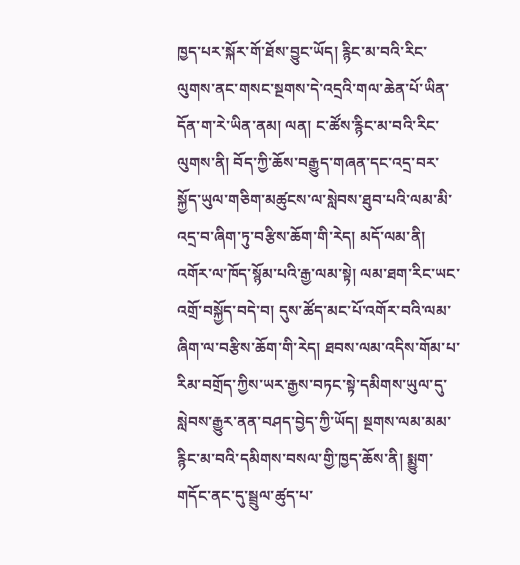ཁྱད་པར་སྐོར་གོ་ཐོས་བྱུང་ཡོད། རྙིང་མ་བའི་རིང་ལུགས་ནང་གསང་སྔགས་དེ་འདྲའི་གལ་ཆེན་པོ་ཡིན་དོན་ག་རེ་ཡིན་ནམ། ལན། ང་ཚོས་རྙིང་མ་བའི་རིང་ལུགས་ནི། བོད་ཀྱི་ཆོས་བརྒྱུད་གཞན་དང་འདྲ་བར་སྐྱོད་ཡུལ་གཅིག་མཚུངས་ལ་སླེབས་ཐུབ་པའི་ལམ་མི་འདྲ་བ་ཞིག་ཏུ་བརྩིས་ཆོག་གི་རེད། མདོ་ལམ་ནི། འགོར་ལ་ཁོད་སྙོམ་པའི་རྒྱ་ལམ་སྟེ། ལམ་ཐག་རིང་ཡང་འགྲོ་བསྐྱོད་བདེ་བ། དུས་ཚོད་མང་པོ་འགོར་བའི་ལམ་ཞིག་ལ་བརྩིས་ཆོག་གི་རེད། ཐབས་ལམ་འདིས་གོམ་པ་རིམ་བགྲོད་ཀྱིས་ཡར་རྒྱས་བཏང་སྟེ་དམིགས་ཡུལ་དུ་སླེབས་རྒྱུར་ནན་བཤད་བྱེད་ཀྱི་ཡོད། སྔགས་ལམ་མམ་རྙིང་མ་བའི་དམིགས་བསལ་གྱི་ཁྱད་ཆོས་ནི། སྨྱུག་གདོང་ནང་དུ་སྦྲུལ་ཚུད་པ་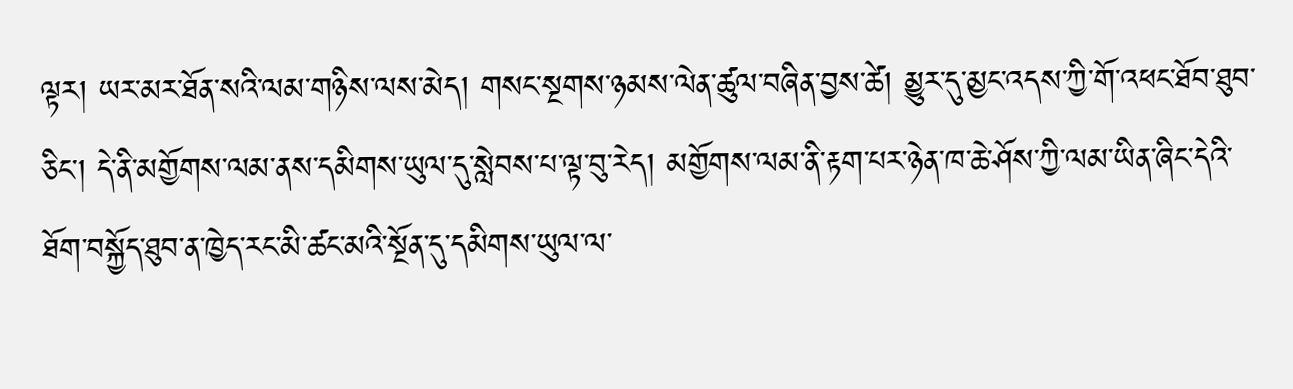ལྟར། ཡར་མར་ཐོན་སའི་ལམ་གཉིས་ལས་མེད། གསང་སྔགས་ཉམས་ལེན་ཚུལ་བཞིན་བྱས་ཚེ། མྱུར་དུ་མྱང་འདས་ཀྱི་གོ་འཕང་ཐོབ་ཐུབ་ཅིང་། དེ་ནི་མགྱོགས་ལམ་ནས་དམིགས་ཡུལ་དུ་སླེབས་པ་ལྟ་བུ་རེད། མགྱོགས་ལམ་ནི་རྟག་པར་ཉེན་ཁ་ཆེ་ཤོས་ཀྱི་ལམ་ཡིན་ཞིང་དེའི་ཐོག་བསྐྱོད་ཐུབ་ན་ཁྱེད་རང་མི་ཚང་མའི་སྔོན་དུ་དམིགས་ཡུལ་ལ་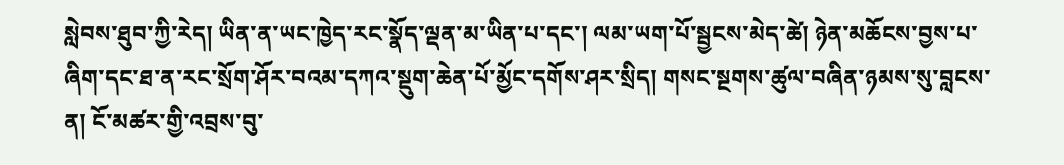སླེབས་ཐུབ་ཀྱི་རེད། ཡིན་ན་ཡང་ཁྱེད་རང་སྣོད་ལྡན་མ་ཡིན་པ་དང་། ལམ་ཡག་པོ་སྦྱངས་མེད་ཚེ། ཉེན་མཆོངས་བྱས་པ་ཞིག་དང་ཐ་ན་རང་སྲོག་ཤོར་བའམ་དཀའ་སྡུག་ཆེན་པོ་མྱོང་དགོས་ཤར་སྲིད། གསང་སྔགས་ཚུལ་བཞིན་ཉམས་སུ་བླངས་ན། ངོ་མཚར་གྱི་འབྲས་བུ་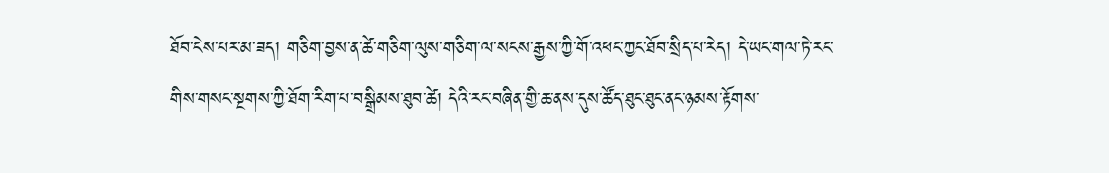ཐོབ་ངེས་པར་མ་ཟད། གཅིག་བྱས་ན་ཚེ་གཅིག་ལུས་གཅིག་ལ་སངས་རྒྱས་ཀྱི་གོ་འཕང་ཀྱང་ཐོབ་སྲིད་པ་རེད། དེ་ཡང་གལ་ཏེ་རང་གིས་གསང་སྔགས་ཀྱི་ཐོག་རིག་པ་བསྒྲིམས་ཐུབ་ཚེ། དེའི་རང་བཞིན་གྱི་ཆ་ནས་དུས་ཚོད་ཐུང་ཐུང་ནང་ཉམས་རྟོགས་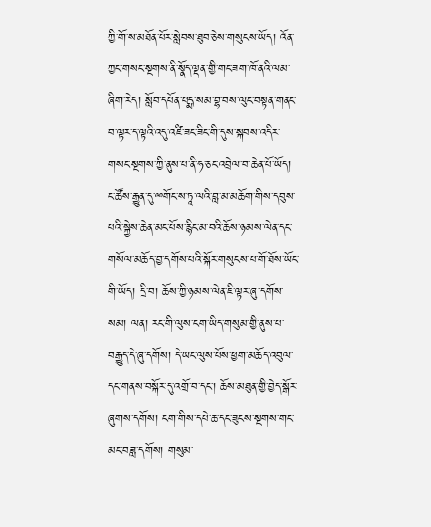ཀྱི་གོ་ས་མཐོན་པོར་སླེབས་ཐུབ་ཅེས་གསུངས་ཡོད། འོན་ཀྱང་གསང་སྔགས་ནི་སྣོད་ལྡན་གྱི་གང་ཟག་ཁོ་ནའི་ལམ་ཞིག་རེད། སློབ་དཔོན་པདྨ་སམ་བྷ་བས་ལུང་བསྟན་གནང་བ་ལྟར་ད་ལྟའི་འདུ་འཛི་ཟང་ཟིང་གི་དུས་སྐབས་འདིར་གསང་སྔགས་ཀྱི་ནུས་པ་ནི་ཧ་ཅང་འབྲེལ་བ་ཆེན་པོ་ཡོད། ང་ཚོས་རྒྱུན་དུ་ྋགོང་ས་ཏཱ་ལའི་བླ་མ་མཆོག་གིས་དབུས་པའི་སྐྱེས་ཆེན་མང་པོས་རྙིང་མ་བའི་ཆོས་ཉམས་ལེན་དང་གསོལ་མཆོད་བྱ་དགོས་པའི་སྐོར་གསུངས་པ་གོ་ཐོས་ཡོང་གི་ཡོད། དྲི་བ། ཆོས་ཀྱི་ཉམས་ལེན་ཇི་ལྟར་ཞུ་དགོས་སམ། ལན། རང་གི་ལུས་ངག་ཡིད་གསུམ་གྱི་ནུས་པ་བརྒྱུད་དེ་ཞུ་དགོས། དེ་ཡང་ལུས་པོས་ཕྱག་མཆོད་འབུལ་དང་གནས་བསྐོར་དུ་འགྲོ་བ་དང་། ཆོས་མཐུན་གྱི་བྱེད་སྒོར་ཞུགས་དགོས། ངག་གིས་དཔེ་ཆ་དང་ཟུངས་སྔགས་གང་མང་བཟླ་དགོས། གསུམ་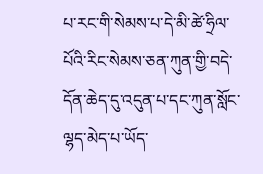པ་རང་གི་སེམས་པ་དེ་མི་ཚེ་ཧྲིལ་པོའི་རིང་སེམས་ཅན་ཀུན་གྱི་བདེ་དོན་ཆེད་དུ་འདུན་པ་དང་ཀུན་སློང་ལྷད་མེད་པ་ཡོད་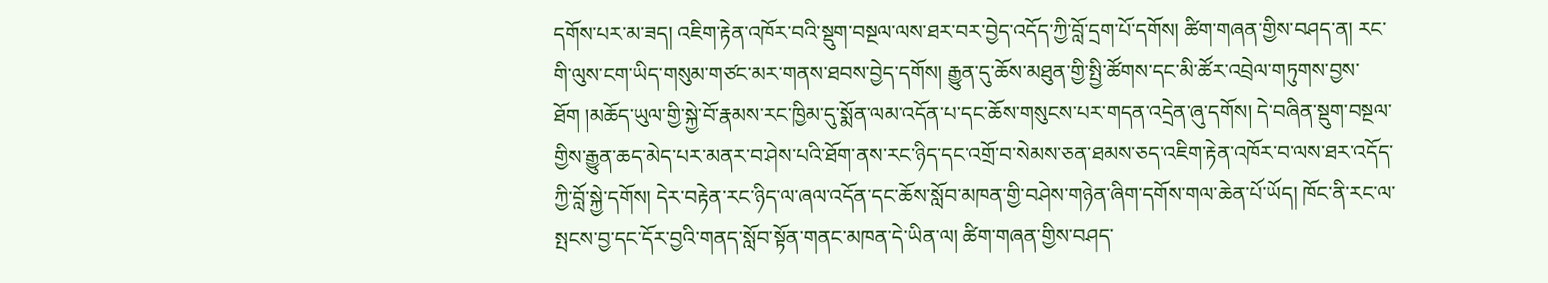དགོས་པར་མ་ཟད། འཇིག་རྟེན་འཁོར་བའི་སྡུག་བསྔལ་ལས་ཐར་བར་བྱེད་འདོད་ཀྱི་བློ་དྲག་པོ་དགོས། ཚིག་གཞན་གྱིས་བཤད་ན། རང་གི་ལུས་ངག་ཡིད་གསུམ་གཙང་མར་གནས་ཐབས་བྱེད་དགོས། རྒྱུན་དུ་ཆོས་མཐུན་གྱི་སྤྱི་ཚོགས་དང་མི་ཚོར་འབྲེལ་གཏུགས་བྱས་ཐོག །མཆོད་ཡུལ་གྱི་སྐྱེ་བོ་རྣམས་རང་ཁྱིམ་དུ་སྨོན་ལམ་འདོན་པ་དང་ཆོས་གསུངས་པར་གདན་འདྲེན་ཞུ་དགོས། དེ་བཞིན་སྡུག་བསྔལ་གྱིས་རྒྱུན་ཆད་མེད་པར་མནར་བ་ཤེས་པའི་ཐོག་ནས་རང་ཉིད་དང་འགྲོ་བ་སེམས་ཅན་ཐམས་ཅད་འཇིག་རྟེན་འཁོར་བ་ལས་ཐར་འདོད་ཀྱི་བློ་སྐྱེ་དགོས། དེར་བརྟེན་རང་ཉིད་ལ་ཞལ་འདོན་དང་ཆོས་སློབ་མཁན་གྱི་བཤེས་གཉེན་ཞིག་དགོས་གལ་ཆེན་པོ་ཡོད། ཁོང་ནི་རང་ལ་སྤངས་བྱ་དང་དོར་བྱའི་གནད་སློབ་སྟོན་གནང་མཁན་དེ་ཡིན་ལ། ཚིག་གཞན་གྱིས་བཤད་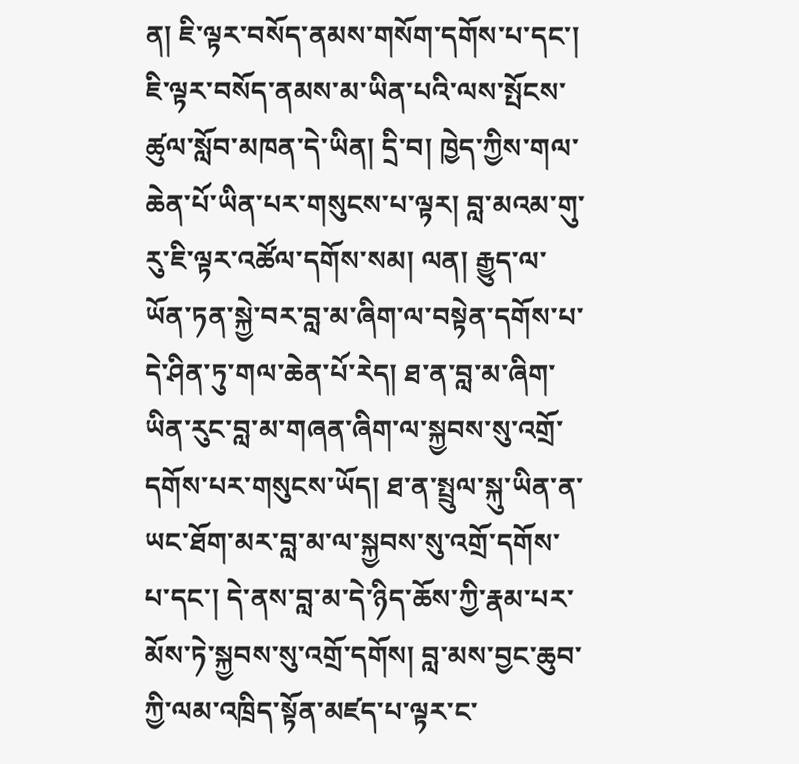ན། ཇི་ལྟར་བསོད་ནམས་གསོག་དགོས་པ་དང་། ཇི་ལྟར་བསོད་ནམས་མ་ཡིན་པའི་ལས་སྤོངས་ཚུལ་སློབ་མཁན་དེ་ཡིན། དྲི་བ། ཁྱེད་ཀྱིས་གལ་ཆེན་པོ་ཡིན་པར་གསུངས་པ་ལྟར། བླ་མའམ་གུ་རུ་ཇི་ལྟར་འཚོལ་དགོས་སམ། ལན། རྒྱུད་ལ་ཡོན་ཏན་སྐྱེ་བར་བླ་མ་ཞིག་ལ་བསྟེན་དགོས་པ་དེ་ཤིན་ཏུ་གལ་ཆེན་པོ་རེད། ཐ་ན་བླ་མ་ཞིག་ཡིན་རུང་བླ་མ་གཞན་ཞིག་ལ་སྐྱབས་སུ་འགྲོ་དགོས་པར་གསུངས་ཡོད། ཐ་ན་སྤྲུལ་སྐུ་ཡིན་ན་ཡང་ཐོག་མར་བླ་མ་ལ་སྐྱབས་སུ་འགྲོ་དགོས་པ་དང་། དེ་ནས་བླ་མ་དེ་ཉིད་ཆོས་ཀྱི་རྣམ་པར་མོས་ཏེ་སྐྱབས་སུ་འགྲོ་དགོས། བླ་མས་བྱང་ཆུབ་ཀྱི་ལམ་འཁྲིད་སྟོན་མཛད་པ་ལྟར་ང་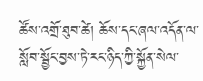ཚོས་འགྲོ་ཐུབ་ཚེ། ཆོས་དང་ཞལ་འདོན་ལ་སློབ་སྦྱོང་བྱས་ཏེ་རང་ཉིད་ཀྱི་སྐྱོན་སེལ་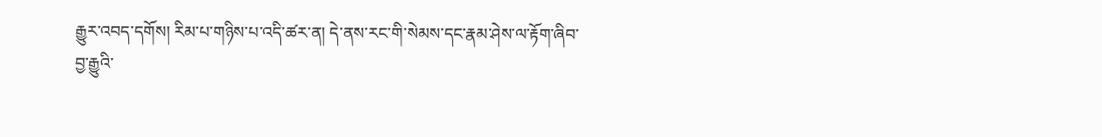རྒྱུར་འབད་དགོས། རིམ་པ་གཉིས་པ་འདི་ཚར་ན། དེ་ནས་རང་གི་སེམས་དང་རྣམ་ཤེས་ལ་རྟོག་ཞིབ་བྱ་རྒྱུའི་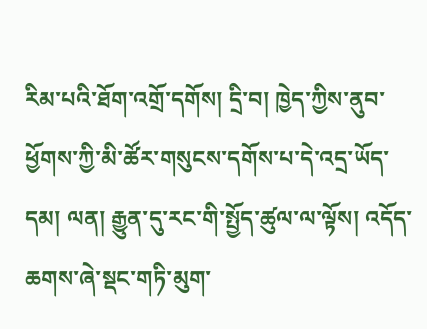རིམ་པའི་ཐོག་འགྲོ་དགོས། དྲི་བ། ཁྱེད་ཀྱིས་ནུབ་ཕྱོགས་ཀྱི་མི་ཚོར་གསུངས་དགོས་པ་དེ་འདྲ་ཡོད་དམ། ལན། རྒྱུན་དུ་རང་གི་སྤྱོད་ཚུལ་ལ་ལྟོས། འདོད་ཆགས་ཞེ་སྡང་གཏི་མུག་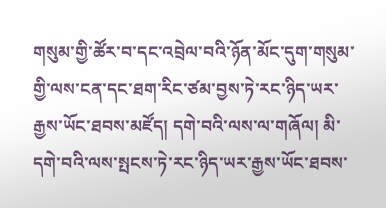གསུམ་གྱི་ཚོར་བ་དང་འབྲེལ་བའི་ཉོན་མོང་དུག་གསུམ་གྱི་ལས་ངན་དང་ཐག་རིང་ཙམ་བྱས་ཏེ་རང་ཉིད་ཡར་རྒྱས་ཡོང་ཐབས་མཛོད། དགེ་བའི་ལས་ལ་གཞོལ། མི་དགེ་བའི་ལས་སྤངས་ཏེ་རང་ཉིད་ཡར་རྒྱས་ཡོང་ཐབས་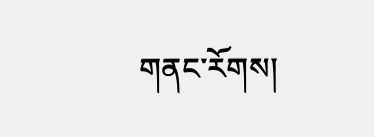གནང་རོགས།